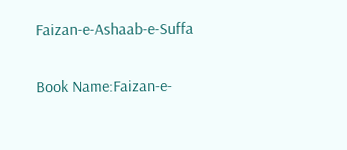Faizan-e-Ashaab-e-Suffa

Book Name:Faizan-e-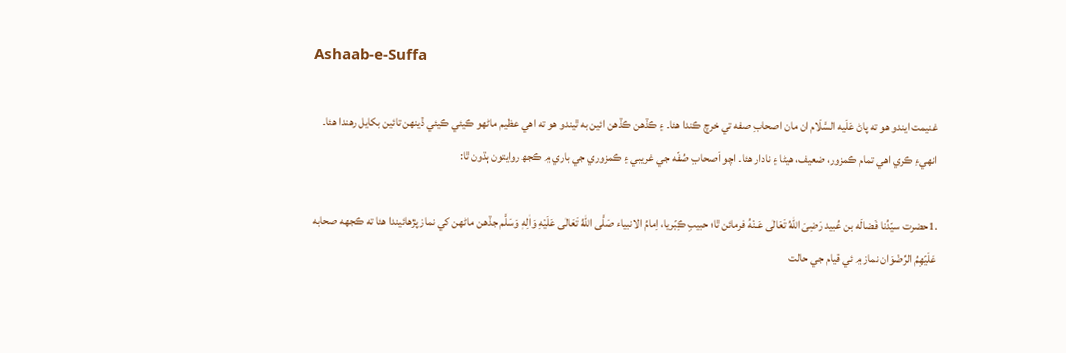Ashaab-e-Suffa

غنيمت ايندو هو ته پاڻ عَلَيه السَّلَام ان مان اصحابِ صفه تي خرچ ڪندا هئا۔ ۽ ڪڏهن ڪڏهن ائين به ٿيندو هو ته اهي عظيم ماڻهو ڪيئي ڪيئي ڏينهن تائين بکايل رهندا هئا۔ انهيءِ ڪري اهي تمام ڪمزور، ضعيف، هيڻا ۽ نادار هئا۔ اچو اَصحابِ صُفّه جي غريبي ۽ ڪمزوري جي باري ۾ ڪجھ روايتون ٻڌون ٿا:

.1حضرت سيّدُنا فَضالَه بن عُبيد رَضِىَ اللهُ تَعَالٰی عَـنْهُ فرمائن ٿا؛ حبيبِ ڪِبۡريا، اِمامُ الانبياء صَلَّى اللهُ تَعَالٰى عَلَيْهِ وَاٰلِهٖ وَسَلَّم جڏهن ماڻهن کي نماز پڙهائيندا هئا ته ڪجهه صحابه عَلَيۡهِمُ الرِّضْوَان نماز ۾ ئي قيام جي حالت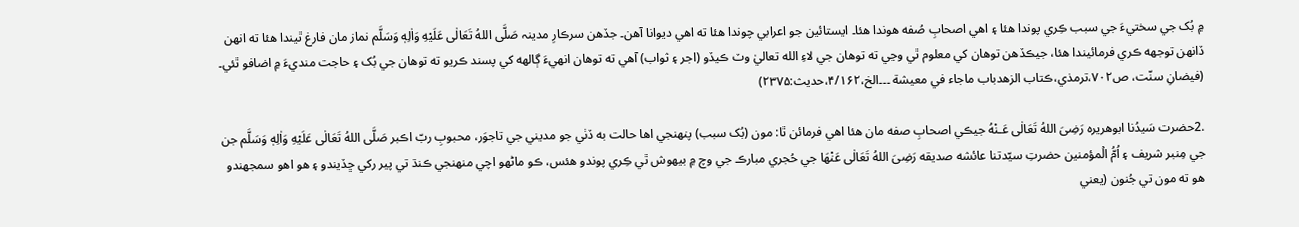۾ بُک جي سختيءَ جي سبب ڪِري پوندا هئا ۽ اهي اصحابِ صُفه هوندا هئا۔ ايستائين جو اعرابي چوندا هئا ته اهي ديوانا آهن۔ جڏهن سرڪارِ مدينہ صَلَّى اللهُ تَعَالٰى عَلَيْهِ وَاٰلِهٖ وَسَلَّم نماز مان فارغ ٿيندا هئا ته انهن ڏانهن توجهه ڪري فرمائيندا هئا، جيڪڏهن توهان کي معلوم ٿي وڃي ته توهان جي لاءِ الله تعاليٰ وٽ ڪيڏو (اجر ۽ ثواب) آهي ته توهان انهيءَ ڳالهه کي پسند ڪريو ته توهان جي بُک ۽ حاجت منديءَ ۾ اضافو ٿئي۔ (فيضانِ سنّت، ص۷۰۲،ترمذي،ڪتاب الزهدباب ماجاء في معيشة ۔۔۔الخ،۴/۱۶۲،حديث:۲۳۷۵)

.2حضرت سَيدُنا ابوهريره رَضِىَ اللهُ تَعَالٰی عَـنْهُ جيڪي اصحابِ صفه مان هئا اهي فرمائن ٿا: مون (بُک سبب) پنهنجي اها حالت به ڏٺي جو مديني جي تاجوَر، محبوبِ ربّ اڪبر صَلَّى اللهُ تَعَالٰى عَلَيْهِ وَاٰلِهٖ وَسَلَّم جن جي مِنبر شريف ۽ اُمُّ الۡمؤمنين حضرتِ سيّدتنا عائشه صديقه رَضِیَ اللهُ تَعَالٰی عَنْهَا جي حُجري مبارڪ جي وچ ۾ بيهوش ٿي ڪِري پوندو هئس، ڪو ماڻهو اچي منهنجي ڪنڌ تي پير رکي ڇڏيندو ۽ هو اهو سمجھندو هو ته مون تي جُنون (يعني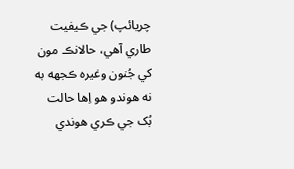چريائپ) جي ڪيفيت طاري آهي، حالانڪ مون کي جُنون وغيره ڪجهه به نه هوندو هو اِها حالت بُک جي ڪري هوندي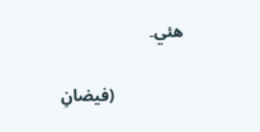هئي۔

                 (فيضانِ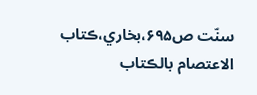سنّت ص۶۹۵،بخاري،ڪتاب الاعتصام بالڪتاب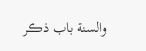والسنة باب ذڪر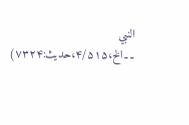النبي ۔۔الخ،۴/۵۱۵،حديث:۷۳۲۴)